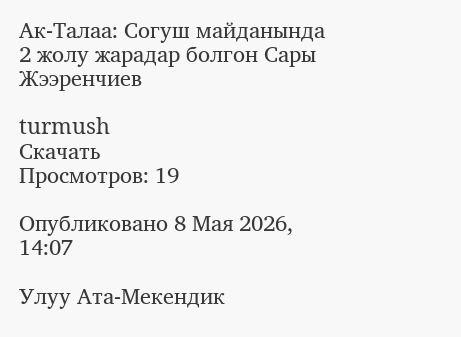Ак-Талаа: Согуш майданында 2 жолу жарадар болгон Сары Жээренчиев

turmush
Скачать
Просмотров: 19

Опубликовано 8 Мая 2026, 14:07

Улуу Ата-Мекендик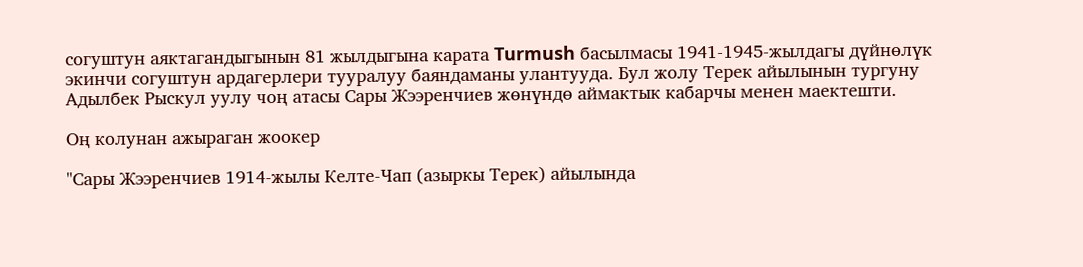согуштун аяктагандыгынын 81 жылдыгына карата Turmush басылмасы 1941-1945-жылдагы дүйнөлүк экинчи согуштун ардагерлери тууралуу баяндаманы улантууда. Бул жолу Терек айылынын тургуну Адылбек Рыскул уулу чоң атасы Сары Жээренчиев жөнүндө аймактык кабарчы менен маектешти.

Оң колунан ажыраган жоокер

"Сары Жээренчиев 1914-жылы Келте-Чап (азыркы Терек) айылында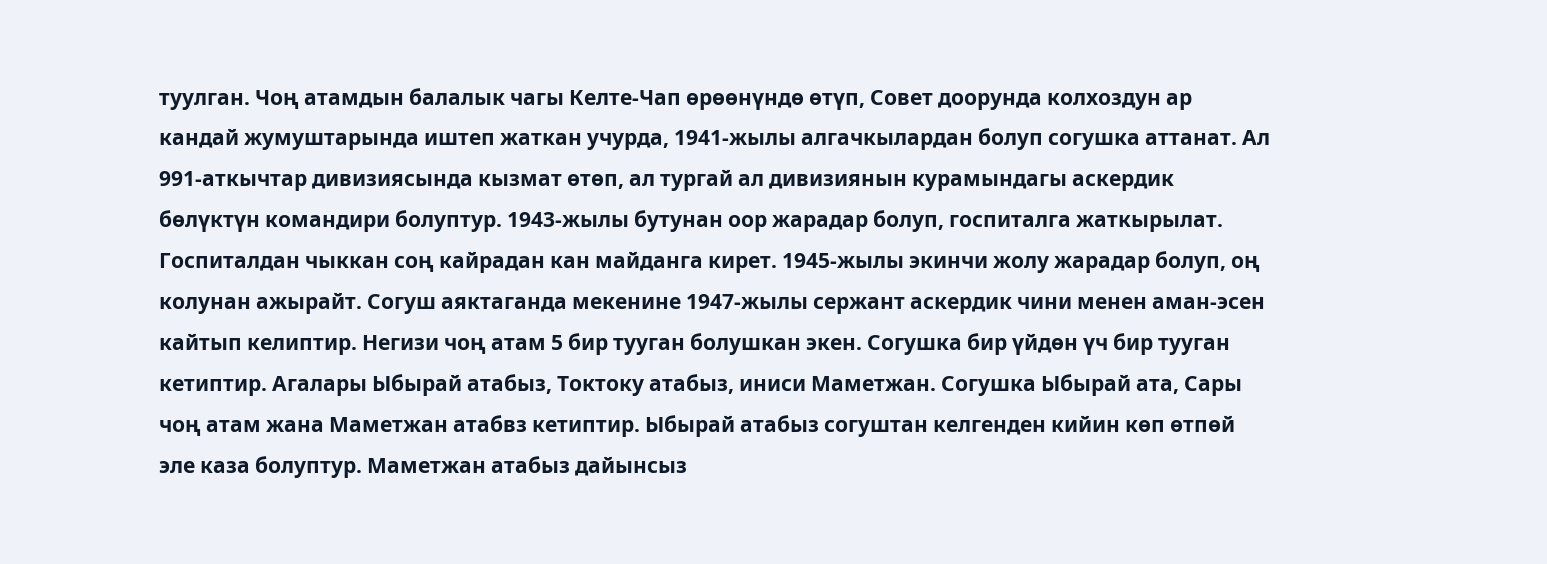туулган. Чоң атамдын балалык чагы Келте-Чап өрөөнүндө өтүп, Совет доорунда колхоздун ар кандай жумуштарында иштеп жаткан учурда, 1941-жылы алгачкылардан болуп согушка аттанат. Ал 991-аткычтар дивизиясында кызмат өтөп, ал тургай ал дивизиянын курамындагы аскердик бөлүктүн командири болуптур. 1943-жылы бутунан оор жарадар болуп, госпиталга жаткырылат. Госпиталдан чыккан соң кайрадан кан майданга кирет. 1945-жылы экинчи жолу жарадар болуп, оң колунан ажырайт. Согуш аяктаганда мекенине 1947-жылы сержант аскердик чини менен аман-эсен кайтып келиптир. Негизи чоң атам 5 бир тууган болушкан экен. Согушка бир үйдөн үч бир тууган кетиптир. Агалары Ыбырай атабыз, Токтоку атабыз, иниси Маметжан. Согушка Ыбырай ата, Сары чоң атам жана Маметжан атабвз кетиптир. Ыбырай атабыз согуштан келгенден кийин көп өтпөй эле каза болуптур. Маметжан атабыз дайынсыз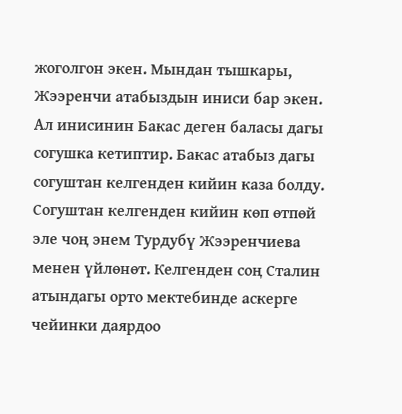жоголгон экен. Мындан тышкары, Жээренчи атабыздын иниси бар экен. Ал инисинин Бакас деген баласы дагы согушка кетиптир. Бакас атабыз дагы согуштан келгенден кийин каза болду. Согуштан келгенден кийин көп өтпөй эле чоң энем Турдубү Жээренчиева менен үйлөнөт. Келгенден соң Сталин атындагы орто мектебинде аскерге чейинки даярдоо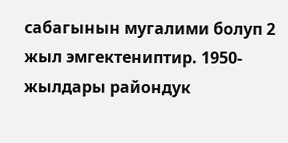сабагынын мугалими болуп 2 жыл эмгектениптир. 1950-жылдары райондук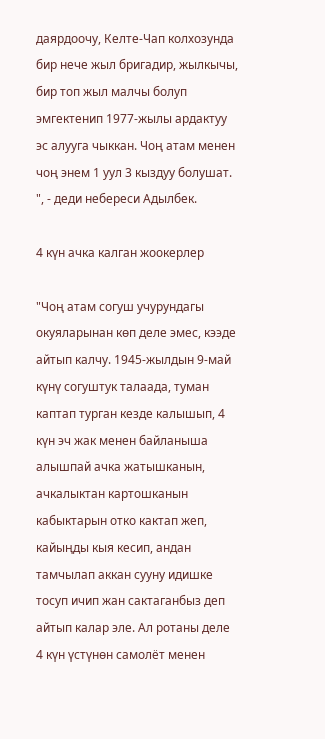даярдоочу, Келте-Чап колхозунда бир нече жыл бригадир, жылкычы, бир топ жыл малчы болуп эмгектенип 1977-жылы ардактуу эс алууга чыккан. Чоң атам менен чоң энем 1 уул 3 кыздуу болушат. ", - деди небереси Адылбек.

4 күн ачка калган жоокерлер

"Чоң атам согуш учурундагы окуяларынан көп деле эмес, кээде айтып калчу. 1945-жылдын 9-май күнү согуштук талаада, туман каптап турган кезде калышып, 4 күн эч жак менен байланыша алышпай ачка жатышканын, ачкалыктан картошканын кабыктарын отко кактап жеп, кайыңды кыя кесип, андан тамчылап аккан сууну идишке тосуп ичип жан сактаганбыз деп айтып калар эле. Ал ротаны деле 4 күн үстүнөн самолёт менен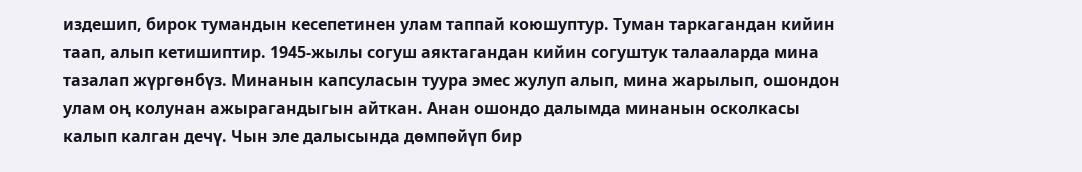издешип, бирок тумандын кесепетинен улам таппай коюшуптур. Туман таркагандан кийин таап, алып кетишиптир. 1945-жылы согуш аяктагандан кийин согуштук талааларда мина тазалап жүргөнбүз. Минанын капсуласын туура эмес жулуп алып, мина жарылып, ошондон улам оң колунан ажырагандыгын айткан. Анан ошондо далымда минанын осколкасы калып калган дечү. Чын эле далысында дөмпөйүп бир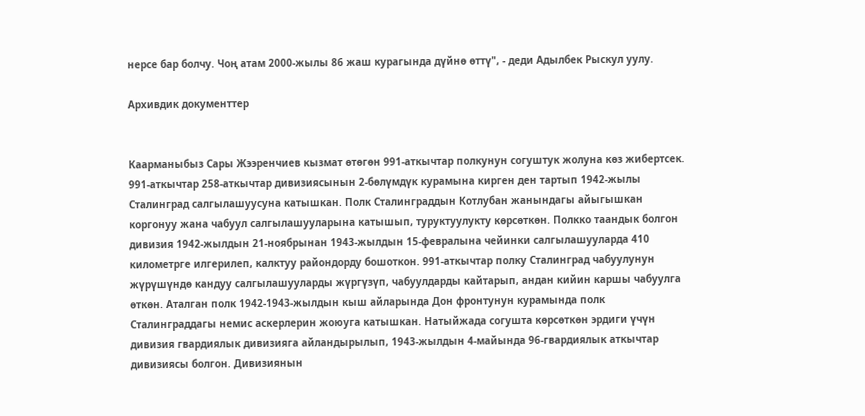нерсе бар болчу. Чоң атам 2000-жылы 86 жаш курагында дүйнө өттү", - деди Адылбек Рыскул уулу.

Архивдик документтер


Каарманыбыз Сары Жээренчиев кызмат өтөгөн 991-аткычтар полкунун согуштук жолуна көз жибертсек. 991-аткычтар 258-аткычтар дивизиясынын 2-бөлүмдүк курамына кирген ден тартып 1942-жылы Сталинград салгылашуусуна катышкан. Полк Сталинграддын Котлубан жанындагы айыгышкан коргонуу жана чабуул салгылашууларына катышып, туруктуулукту көрсөткөн. Полкко таандык болгон дивизия 1942-жылдын 21-ноябрынан 1943-жылдын 15-февралына чейинки салгылашууларда 410 километрге илгерилеп, калктуу райондорду бошоткон. 991-аткычтар полку Сталинград чабуулунун жүрүшүндө кандуу салгылашууларды жүргүзүп, чабуулдарды кайтарып, андан кийин каршы чабуулга өткөн. Аталган полк 1942-1943-жылдын кыш айларында Дон фронтунун курамында полк Сталинграддагы немис аскерлерин жоюуга катышкан. Натыйжада согушта көрсөткөн эрдиги үчүн дивизия гвардиялык дивизияга айландырылып, 1943-жылдын 4-майында 96-гвардиялык аткычтар дивизиясы болгон. Дивизиянын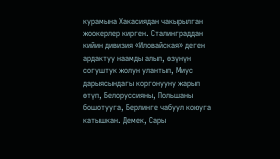курамына Хакасиядан чакырылган жоокерлер кирген. Сталинграддан кийин дивизия «Иловайская» деген ардактуу наамды алып, өзүнүн согуштук жолун улантып, Миус дарыясындагы коргонууну жарып өтүп, Белоруссияны, Польшаны бошотууга, Берлинге чабуул коюуга катышкан. Демек, Сары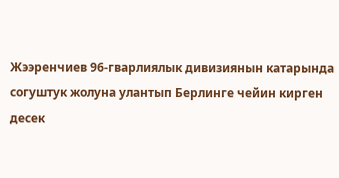Жээренчиев 96-гварлиялык дивизиянын катарында согуштук жолуна улантып Берлинге чейин кирген десек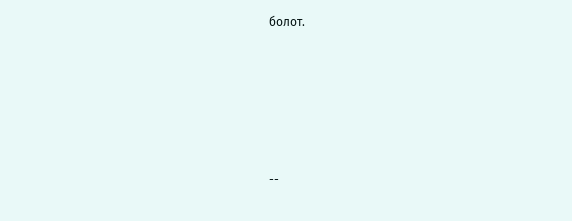болот.








--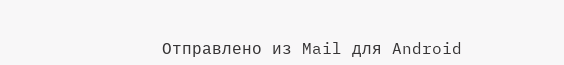Отправлено из Mail для Android